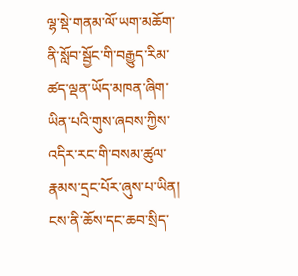ལྷ་སྡེ་གནམ་ལོ་ཡག་མཆོག་ནི་སློབ་སྦྱོང་གི་བརྒྱུད་རིམ་ཚད་ལྡན་ཡོད་མཁན་ཞིག་ཡིན་པའི་གུས་ཞབས་ཀྱིས་འདིར་རང་གི་བསམ་ཚུལ་རྣམས་དྲང་པོར་ཞུས་པ་ཡིན། ངས་ནི་ཆོས་དང་ཆབ་སྲིད་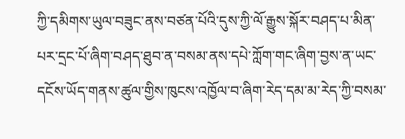ཀྱི་དམིགས་ཡུལ་བཟུང་ནས་བཙན་པོའི་དུས་ཀྱི་ལོ་རྒྱུས་སྐོར་བཤད་པ་མིན་པར་དྲང་པོ་ཞིག་བཤད་ཐུབ་ན་བསམ་ནས་དཔེ་ཀློག་གང་ཞིག་བྱས་ན་ཡང་དངོས་ཡོད་གནས་ཚུལ་གྱིས་ཁུངས་འཁྱོལ་བ་ཞིག་རེད་དམ་མ་རེད་ཀྱི་བསམ་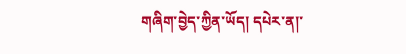གཞིག་བྱེད་ཀྱིན་ཡོད། དཔེར་ན།་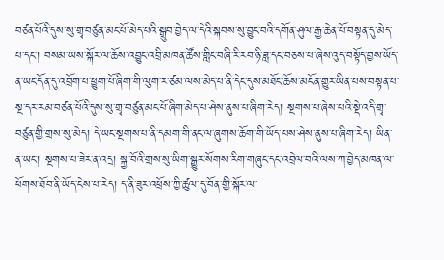བཙན་པོའི་དུས་སུ་གྲྭ་བཙུན་མང་པོ་མེད་པའི་སྒྲུབ་བྱེད་ལ་དེའི་སྐབས་སུ་བྱུང་བའི་དགོན་ཤུལ་རྒྱ་ཆེན་པོ་བསྟན་དུ་མེད་པ་དང་། བསམ་ཡས་སྐོར་ལ་ཆོས་འབྱུང་འབྲི་མཁན་ཚོས་གླིང་བཞི་རི་རབ་ཉི་ཟླ་དང་བཅས་པ་ཞེས་འུད་བསྟོད་བྱས་ཡོད་ན་ཡང་དོན་དུ་འབྲོག་པ་ཕྱུག་པོ་ཞིག་གི་ལུག་ར་ཙམ་ལས་མེད་པ་ནི་དེང་དུས་མཐོང་ཆོས་མངོན་གྱུར་ཡིན་པས་བསྟན་པ་སྔ་དར་རམ་བཙན་པོའི་དུས་སུ་གྲྭ་བཙུན་མང་པོ་ཞིག་མེད་པ་ཤེས་ནུས་པ་ཞིག་རེད། སྔགས་པ་ཞེས་པའི་སྡེ་འདི་གྲྭ་བཙུན་གྱི་གྲས་སུ་མེད། དེ་ཡང་སྔགས་པ་ནི་དམག་གི་ནང་ལ་ཞུགས་ཆོག་གི་ཡོད་པས་ཤེས་ནུས་པ་ཞིག་རེད། ཡིན་ན་ཡང་། སྔགས་པ་ཟེར་ན་འདྲ། སྐྱ་བོའི་གྲས་སུ་ཡིག་སྒྱུར་སོགས་རིག་གཞུང་དང་འབྲེལ་བའི་ལས་ཀ་བྱེད་མཁན་ལ་ཕོགས་ཐོབ་ནི་ཡོད་ངེས་པ་རེད། ད་ནི་ཟུར་འཕྲོས་ཀྱི་ཚུལ་དུ་བོན་གྱི་སྐོར་ལ་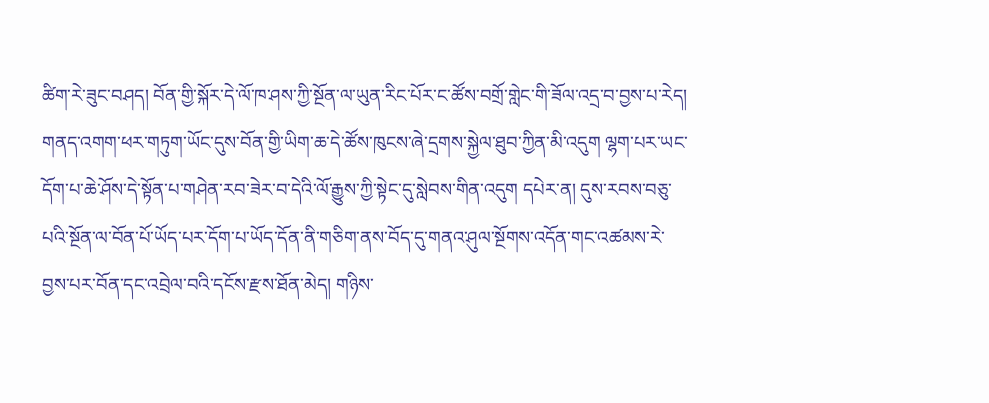ཚིག་རེ་ཟུང་བཤད། བོན་གྱི་སྐོར་དེ་ལོ་ཁ་ཤས་ཀྱི་སྔོན་ལ་ཡུན་རིང་པོར་ང་ཚོས་བགྲོ་གླེང་གི་ཟོལ་འདྲ་བ་བྱས་པ་རེད། གནད་འགག་ཕར་གཏུག་ཡོང་དུས་བོན་གྱི་ཡིག་ཆ་དེ་ཚོས་ཁུངས་ཞེ་དྲགས་སྐྱེལ་ཐུབ་ཀྱིན་མི་འདུག ལྷག་པར་ཡང་དོག་པ་ཆེ་ཤོས་དེ་སྟོན་པ་གཤེན་རབ་ཟེར་བ་དེའི་ལོ་རྒྱུས་ཀྱི་སྟེང་དུ་སླེབས་གིན་འདུག དཔེར་ན། དུས་རབས་བཅུ་པའི་སྔོན་ལ་བོན་པོ་ཡོད་པར་དོག་པ་ཡོད་དོན་ནི་གཅིག་ནས་བོད་དུ་གནའ་ཤུལ་སྔོགས་འདོན་གང་འཚམས་རེ་བྱས་པར་བོན་དང་འབྲེལ་བའི་དངོས་རྫས་ཐོན་མེད། གཉིས་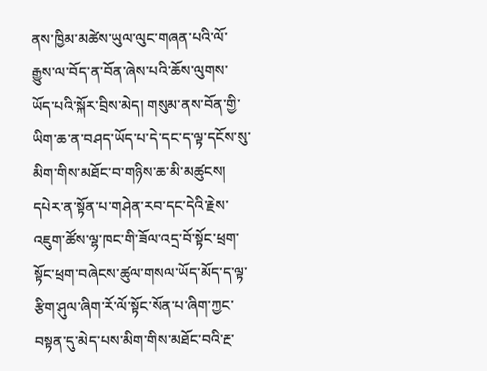ནས་ཁྱིམ་མཚེས་ཡུལ་ལུང་གཞན་པའི་ལོ་རྒྱུས་ལ་བོད་ན་བོན་ཞེས་པའི་ཆོས་ལུགས་ཡོད་པའི་སྐོར་བྲིས་མེད། གསུམ་ནས་བོན་གྱི་ཡིག་ཆ་ན་བཤད་ཡོད་པ་དེ་དང་ད་ལྟ་དངོས་སུ་མིག་གིས་མཐོང་བ་གཉིས་ཆ་མི་མཚུངས། དཔེར་ན་སྟོན་པ་གཤེན་རབ་དང་དེའི་རྗེས་འཇུག་ཚོས་ལྷ་ཁང་གི་ཟོལ་འདྲ་བོ་སྟོང་ཕྲག་སྟོང་ཕྲག་བཞེངས་ཚུལ་གསལ་ཡོད་མོད་ད་ལྟ་རྩིག་ཤུལ་ཞིག་རོ་ལོ་སྟོང་སོན་པ་ཞིག་ཀྱང་བསྟན་དུ་མེད་པས་མིག་གིས་མཐོང་བའི་རྔ་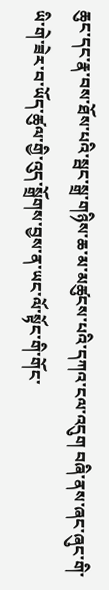ཆུང་དང་རྣ་བས་ཐོས་པའི་སྦང་སྒྲ་གཉིས་ཆ་མ་མཚུངས་པའི་དཀའ་ངལ་འདུག བཞི་ནས་ཞང་ཞུང་གི་ཡི་གེ་ཟེར་བ་ཡོད་ཚུལ་གྱི་འུད་སྒྲོགས་བྱས་ན་ཡང་ལོ་སྟོང་གི་གོང་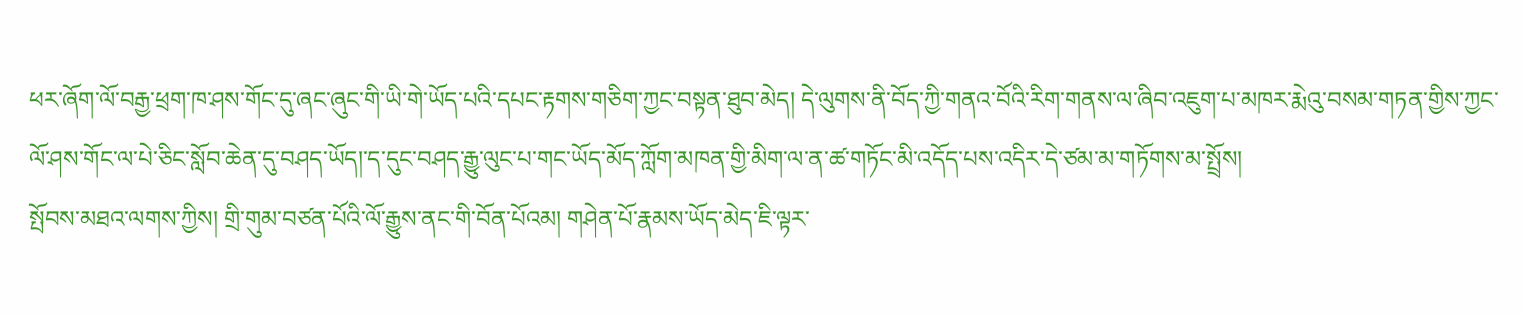ཕར་ཞོག་ལོ་བརྒྱ་ཕྲག་ཁ་ཤས་གོང་དུ་ཞང་ཞུང་གི་ཡི་གེ་ཡོད་པའི་དཔང་རྟགས་གཅིག་ཀྱང་བསྟན་ཐུབ་མེད། དེ་ལུགས་ནི་བོད་ཀྱི་གནའ་བོའི་རིག་གནས་ལ་ཞིབ་འཇུག་པ་མཁར་རྨེའུ་བསམ་གཏན་གྱིས་ཀྱང་ལོ་ཤས་གོང་ལ་པེ་ཅིང་སློབ་ཆེན་དུ་བཤད་ཡོད།་ད་དུང་བཤད་རྒྱུ་ལུང་པ་གང་ཡོད་མོད་ཀློག་མཁན་གྱི་མིག་ལ་ན་ཚ་གཏོང་མི་འདོད་པས་འདིར་དེ་ཙམ་མ་གཏོགས་མ་སྤྲོས།
སྤོབས་མཐའ་ལགས་ཀྱིས། གྲི་གུམ་བཙན་པོའི་ལོ་རྒྱུས་ནང་གི་བོན་པོའམ། གཤེན་པོ་རྣམས་ཡོད་མེད་ཇི་ལྟར་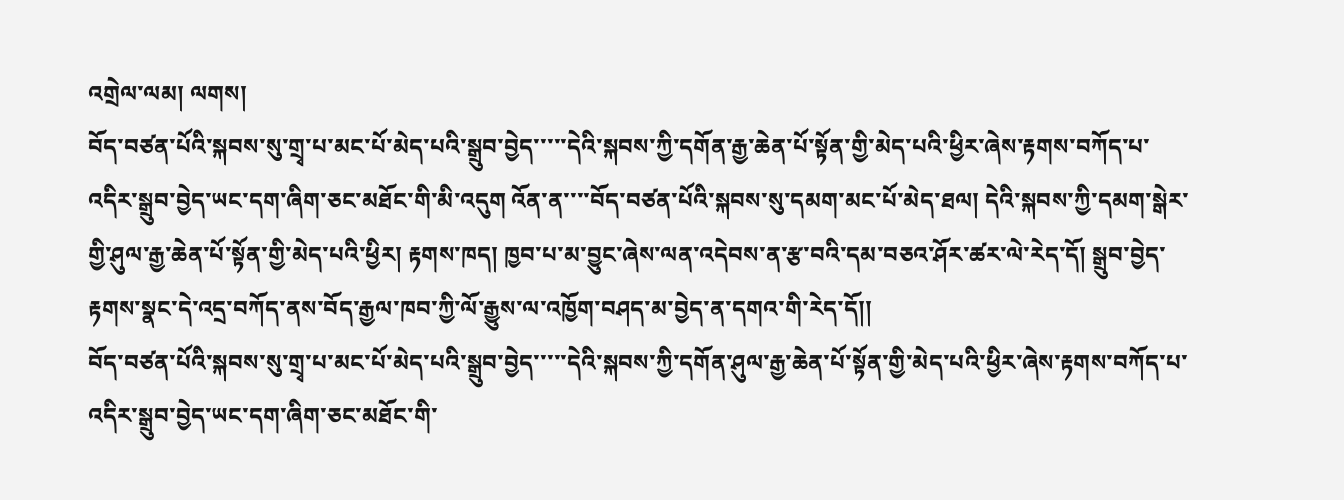འགྲེལ་ལམ། ལགས།
བོད་བཙན་པོའི་སྐབས་སུ་གྲྭ་པ་མང་པོ་མེད་པའི་སྒྲུབ་བྱེད་་་་་དེའི་སྐབས་ཀྱི་དགོན་རྒྱ་ཆེན་པོ་སྟོན་གྱི་མེད་པའི་ཕྱིར་ཞེས་རྟགས་བཀོད་པ་འདིར་སྒྲུབ་བྱེད་ཡང་དག་ཞིག་ཅང་མཐོང་གི་མི་འདུག འོན་ན་་་་བོད་བཙན་པོའི་སྐབས་སུ་དམག་མང་པོ་མེད་ཐལ། དེའི་སྐབས་ཀྱི་དམག་སྒེར་གྱི་ཤུལ་རྒྱ་ཆེན་པོ་སྟོན་གྱི་མེད་པའི་ཕྱིར། རྟགས་ཁད། ཁྱབ་པ་མ་བྱུང་ཞེས་ལན་འདེབས་ན་རྩ་བའི་དམ་བཅའ་ཤོར་ཚར་ལེ་རེད་དོ། སྒྲུབ་བྱེད་རྟགས་སྣང་དེ་འདྲ་བཀོད་ནས་བོད་རྒྱལ་ཁབ་ཀྱི་ལོ་རྒྱུས་ལ་འཁྱོག་བཤད་མ་བྱེད་ན་དགའ་གི་རེད་དོ།།
བོད་བཙན་པོའི་སྐབས་སུ་གྲྭ་པ་མང་པོ་མེད་པའི་སྒྲུབ་བྱེད་་་་་དེའི་སྐབས་ཀྱི་དགོན་ཤུལ་རྒྱ་ཆེན་པོ་སྟོན་གྱི་མེད་པའི་ཕྱིར་ཞེས་རྟགས་བཀོད་པ་འདིར་སྒྲུབ་བྱེད་ཡང་དག་ཞིག་ཅང་མཐོང་གི་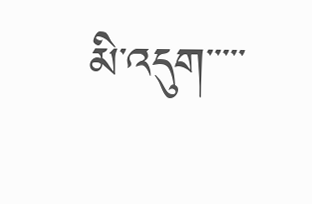མི་འདུག་་་་་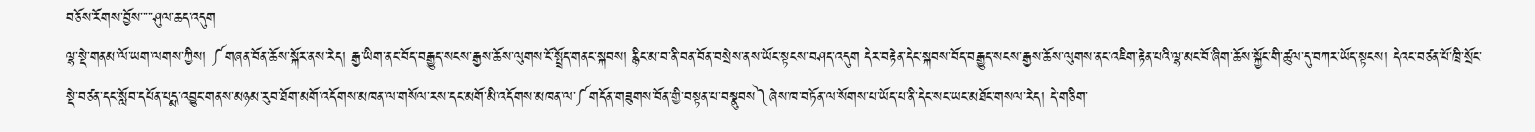བཅོས་རོགས་བྱོས་་་་་ཤུལ་ཆད་འདུག
ལྷ་སྡེ་གནམ་ལོ་ཡག་ལགས་ཀྱིས། ༼གཞན་བོན་ཆོས་སྐོར་ནས་རེད། རྒྱ་ཡིག་ནང་བོད་བརྒྱུད་སངས་རྒྱས་ཆོས་ལུགས་ངོ་སྤྲོད་གནང་སྐབས། རྙིང་མ་བ་ནི་བན་བོན་བསྲེས་ནས་ཡོང་སྟངས་བཤད་འདུག དེར་བརྟེན་དེང་སྐབས་བོད་བརྒྱུད་སངས་རྒྱས་ཆོས་ལུགས་ནང་འཇིག་རྟེན་པའི་ལྷ་མང་བོ་ཞིག་ཆོས་སྐྱོང་གི་ཚུལ་དུ་བཀར་ཡོད་སྟངས། དེའང་བཙན་པོ་ཁྲི་སྲོང་སྡེ་བཙན་དང་སློབ་དཔོན་པདྨ་འབྱུང་གནས་མཉམ་རུབ་ཐོག་མགོ་འདོགས་མཁན་ལ་གསོལ་རས་དང་མགོ་མི་འདོགས་མཁན་ལ་༼གདོན་གཟུགས་བོན་གྱི་བསྟན་པ་བསྣུབས༽ཞེས་ཁ་བཏོན་ལ་སོགས་པ་ཡོད་པ་ནི་དེང་སང་ཡང་མཐོང་གསལ་རེད། དེ་གཅིག་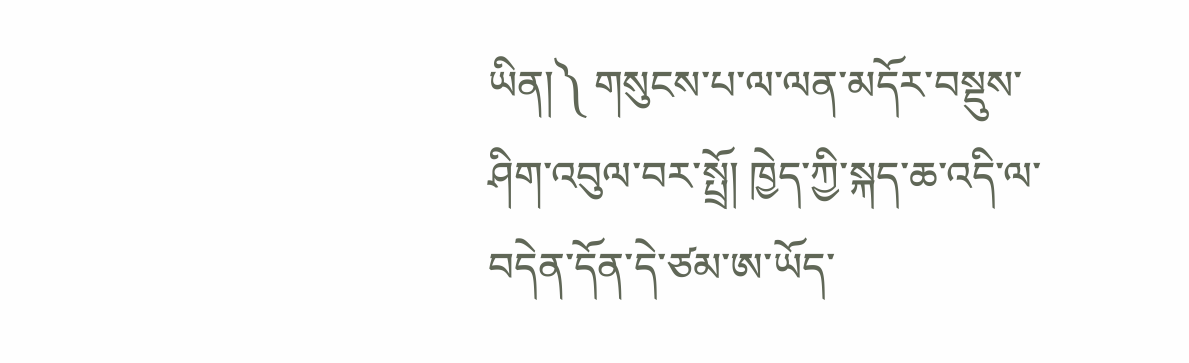ཡིན།༽ གསུངས་པ་ལ་ལན་མདོར་བསྡུས་ཤིག་འབུལ་བར་སྤྲོ། ཁྱེད་ཀྱི་སྐད་ཆ་འདི་ལ་བདེན་དོན་དེ་ཙམ་ཨ་ཡོད་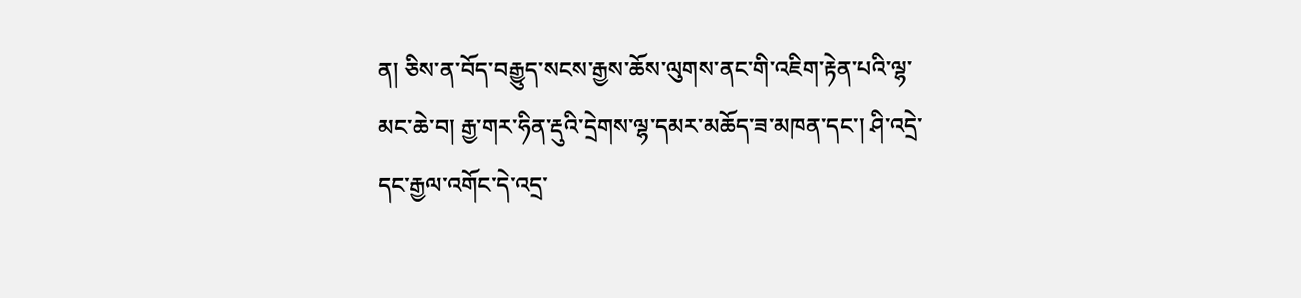ན། ཅིས་ན་བོད་བརྒྱུད་སངས་རྒྱས་ཆོས་ལུགས་ནང་གི་འཇིག་རྟེན་པའི་ལྷ་མང་ཆེ་བ། རྒྱ་གར་ཧིན་རྡུའི་དྲེགས་ལྷ་དམར་མཆོད་ཟ་མཁན་དང་། ཤི་འདྲེ་དང་རྒྱལ་འགོང་དེ་འདྲ་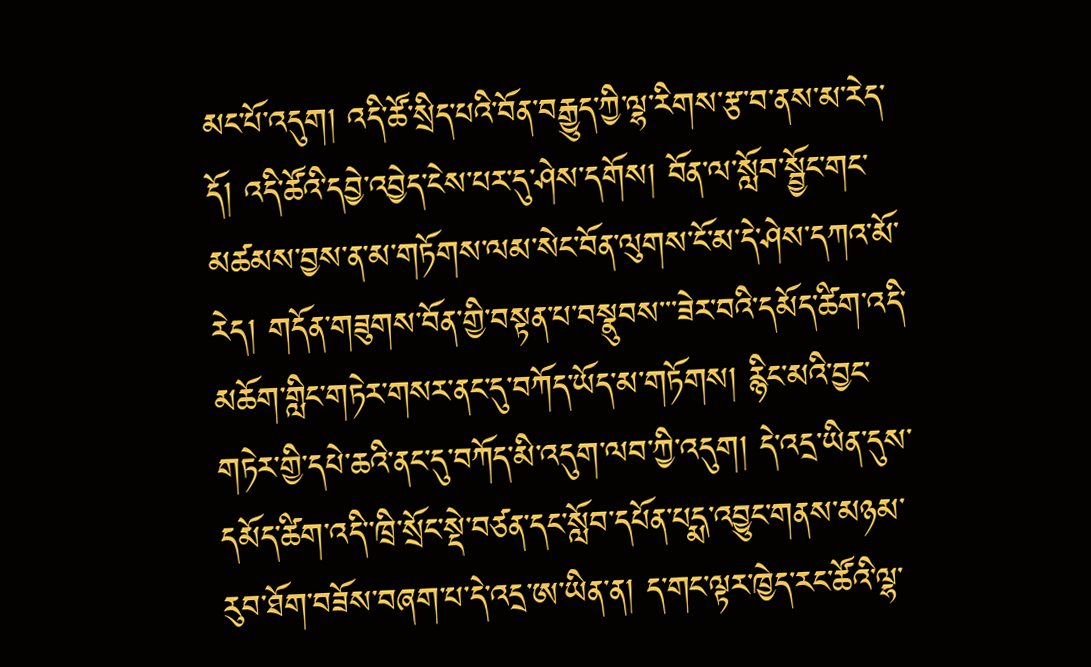མང་པོ་འདུག། འདི་ཚོ་སྲིད་པའི་བོན་བརྒྱུད་ཀྱི་ལྷ་རིགས་རྩ་བ་ནས་མ་རེད་དོ། འདི་ཚོའི་དབྱེ་འབྱེད་ངེས་པར་དུ་ཤེས་དགོས། བོན་ལ་སློབ་སྦྱོང་གང་མཚམས་བྱས་ན་མ་གཏོགས་ལམ་སེང་བོན་ལུགས་ངོ་མ་དེ་ཤེས་དཀའ་མོ་རེད། གདོན་གཟུགས་བོན་གྱི་བསྟན་པ་བསྣུབས་་་ཟེར་བའི་དམོད་ཚིག་འདི་མཆོག་གླིང་གཏེར་གསར་ནང་དུ་བཀོད་ཡོད་མ་གཏོགས། རྙིང་མའི་བྱང་གཏེར་གྱི་དཔེ་ཆའི་ནང་དུ་བཀོད་མི་འདུག་ལབ་ཀྱི་འདུག། དེ་འདྲ་ཡིན་དུས་དམོད་ཚིག་འདི་་ཁྲི་སྲོང་སྡེ་བཙན་དང་སློབ་དཔོན་པདྨ་འབྱུང་གནས་མཉམ་རུབ་ཐོག་བཟོས་བཞག་པ་དེ་འདྲ་ཨ་ཡིན་ན། ད་གང་ལྟར་ཁྱེད་རང་ཚོའི་ལྷ་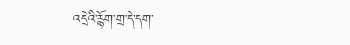འདྲེའི་རྙོག་གྲ་དེ་དག་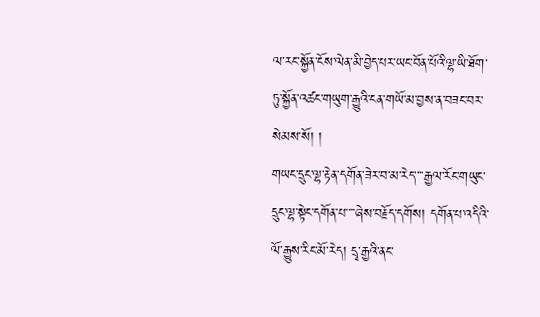ལ་རང་སྐྱོན་ངོས་ལེན་མི་བྱེད་པར་ཡང་བོན་པོའི་ལྷ་ཡི་ཐོག་ཏུ་སྐྱོན་འཚང་གཡུག་རྒྱུའི་ངན་གཡོ་མ་བྱས་ན་བཟང་བར་སེམས་སོ། །
གཡང་དྲུང་ལྷ་རྟེན་དགོན་ཟེར་བ་མ་རེད་་་་རྒྱལ་རོང་གཡུང་དྲུང་ལྷ་སྟེང་དགོན་པ་་་་ཞེས་བརྗོད་དགོས། དགོན་པ་འདིའི་ལོ་རྒྱུས་རིང་མོ་རེད། དྲྭ་རྒྱའི་ནང་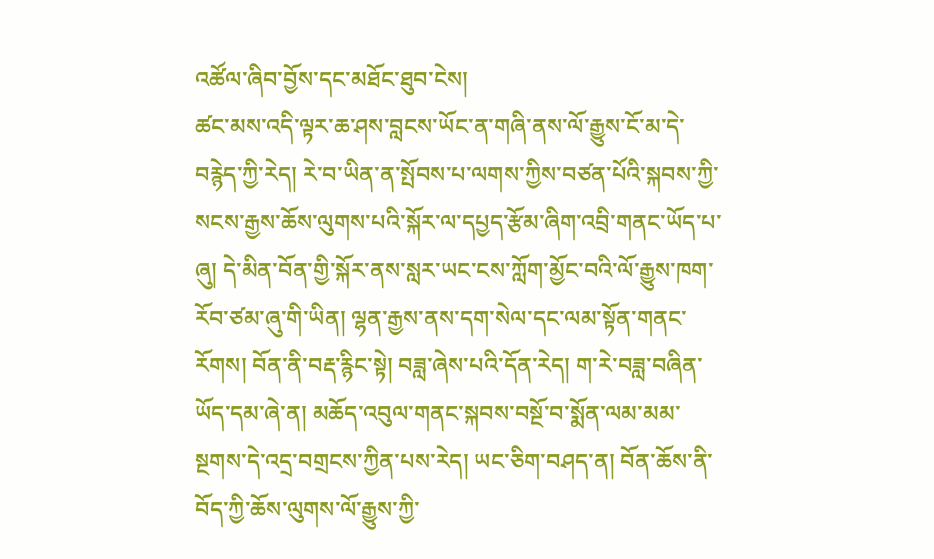འཚོལ་ཞིབ་བྱོས་དང་མཐོང་ཐུབ་ངེས།
ཚང་མས་འདི་ལྟར་ཆ་ཤས་བླངས་ཡོང་ན་གཞི་ནས་ལོ་རྒྱུས་ངོ་མ་དེ་བརྙེད་ཀྱི་རེད། རེ་བ་ཡིན་ན་སྤོབས་པ་ལགས་ཀྱིས་བཙན་པོའི་སྐབས་ཀྱི་སངས་རྒྱས་ཆོས་ལུགས་པའི་སྐོར་ལ་དཔྱད་རྩོམ་ཞིག་འབྲི་གནང་ཡོད་པ་ཞུ། དེ་མིན་བོན་གྱི་སྐོར་ནས་སླར་ཡང་ངས་ཀློག་མྱོང་བའི་ལོ་རྒྱུས་ཁག་རོབ་ཙམ་ཞུ་གི་ཡིན། ལྷན་རྒྱས་ནས་དག་སེལ་དང་ལམ་སྟོན་གནང་རོགས། བོན་ནི་བརྡ་རྙིང་སྟེ། བཟླ་ཞེས་པའི་དོན་རེད། ག་རེ་བཟླ་བཞིན་ཡོད་དམ་ཞེ་ན། མཆོད་འབུལ་གནང་སྐབས་བསྔོ་བ་སྨོན་ལམ་མམ་སྔགས་དེ་འདྲ་བགྲངས་ཀྱིན་པས་རེད། ཡང་ཅིག་བཤད་ན། བོན་ཆོས་ནི་བོད་ཀྱི་ཆོས་ལུགས་ལོ་རྒྱུས་ཀྱི་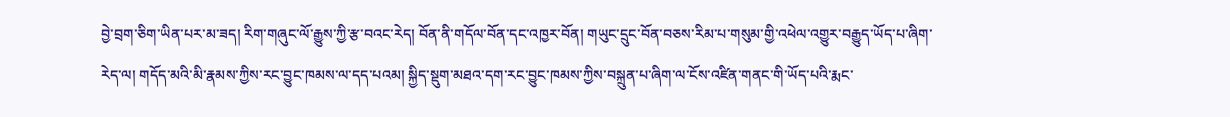བྱེ་བྲག་ཅིག་ཡིན་པར་མ་ཟད། རིག་གཞུང་ལོ་རྒྱུས་ཀྱི་རྩ་བའང་རེད། བོན་ནི་གདོལ་བོན་དང་འཁྱར་བོན། གཡུང་དྲུང་བོན་བཅས་རིམ་པ་གསུམ་གྱི་འཕེལ་འགྱུར་བརྒྱུད་ཡོད་པ་ཞིག་རེད་ལ། གདོད་མའི་མི་རྣམས་ཀྱིས་རང་བྱུང་ཁམས་ལ་དད་པའམ། སྐྱིད་སྡུག་མཐའ་དག་རང་བྱུང་ཁམས་ཀྱིས་བསྐྲུན་པ་ཞིག་ལ་ངོས་འཛིན་གནང་གི་ཡོད་པའི་རྨང་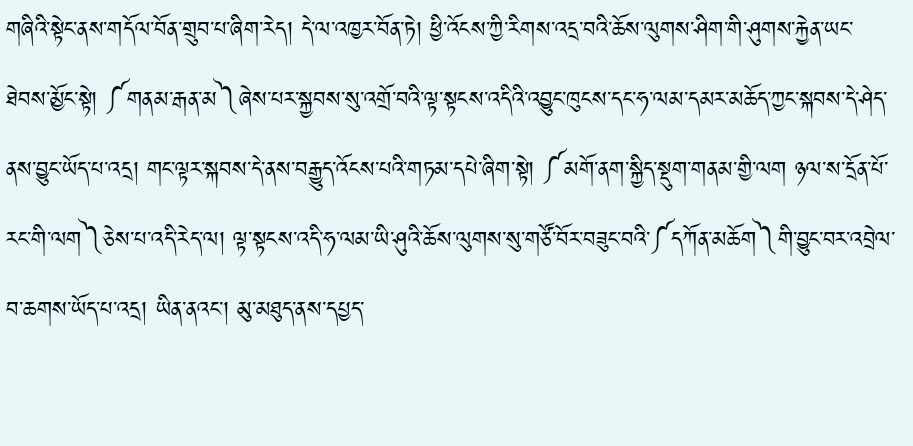གཞིའི་སྟེང་ནས་གདོལ་བོན་གྲུབ་པ་ཞིག་རེད། དེ་ལ་འཁྱར་བོན་ཏེ། ཕྱི་འོངས་ཀྱི་རིགས་འདྲ་བའི་ཆོས་ལུགས་ཤིག་གི་ཤུགས་རྐྱེན་ཡང་ཐེབས་མྱོང་སྟེ། ༼གནམ་རྒན་མ༽ཞེས་པར་སྐྱབས་སུ་འགྲོ་བའི་ལྟ་སྟངས་འདིའི་འབྱུང་ཁུངས་དང་ཧ་ལམ་དམར་མཆོད་ཀྱང་སྐབས་དེ་ཤེད་ནས་བྱུང་ཡོད་པ་འདྲ། གང་ལྟར་སྐབས་དེ་ནས་བརྒྱུད་འོངས་པའི་གཏམ་དཔེ་ཞིག་སྟེ། ༼མགོ་ནག་སྐྱིད་སྡུག་གནམ་གྱི་ལག ཉལ་ས་དྲོན་པོ་རང་གི་ལག༽ཅེས་པ་འདི་རེད་ལ། ལྟ་སྟངས་འདི་ཧ་ལམ་ཡི་ཤུའི་ཆོས་ལུགས་སུ་གཙོ་བོར་བཟུང་བའི་༼དཀོན་མཆོག༽གི་བྱུང་བར་འབྲེལ་བ་ཆགས་ཡོད་པ་འདྲ། ཡིན་ནའང་། མུ་མཐུད་ནས་དཔྱད་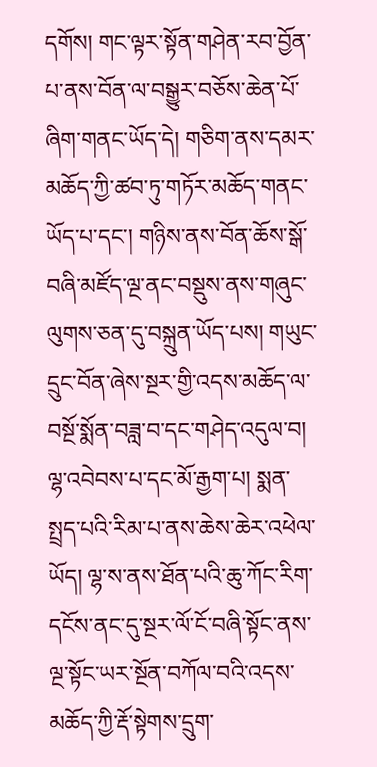དགོས། གང་ལྟར་སྟོན་གཤེན་རབ་བྱོན་པ་ནས་བོན་ལ་བསྒྱུར་བཅོས་ཆེན་པོ་ཞིག་གནང་ཡོད་དེ། གཅིག་ནས་དམར་མཆོད་ཀྱི་ཚབ་ཏུ་གཏོར་མཆོད་གནང་ཡོད་པ་དང་། གཉིས་ནས་བོན་ཆོས་སྒོ་བཞི་མཛོད་ལྔ་ནང་བསྡུས་ནས་གཞུང་ལུགས་ཅན་དུ་བསྐྲུན་ཡོད་པས། གཡུང་དྲུང་བོན་ཞེས་སྔར་གྱི་འདས་མཆོད་ལ་བསྔོ་སྨོན་བཟླ་བ་དང་གཤེད་འདུལ་བ། ལྷ་འབེབས་པ་དང་མོ་རྒྱག་པ། སྨན་སྤྲད་པའི་རིམ་པ་ནས་ཆེས་ཆེར་འཕེལ་ཡོད། ལྷ་ས་ནས་ཐོན་པའི་ཆུ་ཀོང་རིག་དངོས་ནང་དུ་སྔར་ལོ་ངོ་བཞི་སྟོང་ནས་ལྔ་སྟོང་ཡར་སྔོན་བཀོལ་བའི་འདས་མཆོད་ཀྱི་རྡོ་སྟེགས་དྲུག་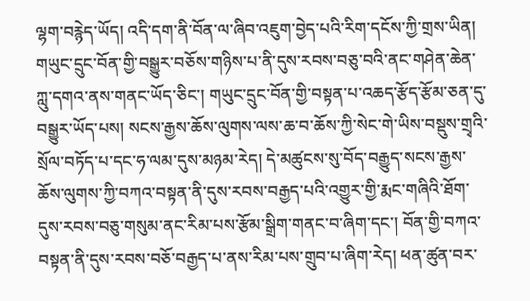ལྷག་བརྙེད་ཡོད། འདི་དག་ནི་བོན་ལ་ཞིབ་འཇུག་བྱེད་པའི་རིག་དངོས་ཀྱི་གྲས་ཡིན། གཡུང་དྲུང་བོན་གྱི་བསྒྱུར་བཅོས་གཉིས་པ་ནི་དུས་རབས་བཅུ་བའི་ནང་གཤེན་ཆེན་ཀླུ་དགའ་ནས་གནང་ཡོད་ཅིང་། གཡུང་དྲུང་བོན་གྱི་བསྟན་པ་འཆད་རྩོད་རྩོམ་ཅན་དུ་བསྒྱུར་ཡོད་པས། སངས་རྒྱས་ཆོས་ལུགས་ལས་ཆ་བ་ཆོས་ཀྱི་སེང་གེ་ཡིས་བསྡུས་གྲྭའི་སྲོལ་བཏོད་པ་དང་ཧ་ལམ་དུས་མཉམ་རེད། དེ་མཚུངས་སུ་བོད་བརྒྱུད་སངས་རྒྱས་ཆོས་ལུགས་ཀྱི་བཀའ་བསྟན་ནི་དུས་རབས་བརྒྱད་པའི་འགྱུར་གྱི་རྨང་གཞིའི་ཐོག་དུས་རབས་བཅུ་གསུམ་ནང་རིམ་པས་རྩོམ་སྒྲིག་གནང་བ་ཞིག་དང་། བོན་གྱི་བཀའ་བསྟན་ནི་དུས་རབས་བཅོ་བརྒྱད་པ་ནས་རིམ་པས་གྲུབ་པ་ཞིག་རེད། ཕན་ཚུན་བར་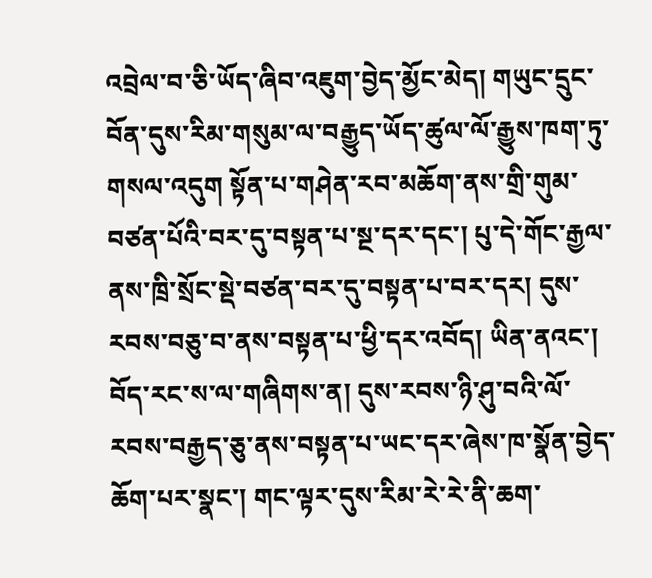འབྲེལ་བ་ཅི་ཡོད་ཞིབ་འཇུག་བྱེད་མྱོང་མེད། གཡུང་དྲུང་བོན་དུས་རིམ་གསུམ་ལ་བརྒྱུད་ཡོད་ཚུལ་ལོ་རྒྱུས་ཁག་ཏུ་གསལ་འདུག སྟོན་པ་གཤེན་རབ་མཆོག་ནས་གྲི་གུམ་བཙན་པོའི་བར་དུ་བསྟན་པ་སྔ་དར་དང་། པུ་དེ་གོང་རྒྱལ་ནས་ཁྲི་སྲོང་སྡེ་བཙན་བར་དུ་བསྟན་པ་བར་དར། དུས་རབས་བཅུ་བ་ནས་བསྟན་པ་ཕྱི་དར་འབོད། ཡིན་ནའང་། བོད་རང་ས་ལ་གཞིགས་ན། དུས་རབས་ཉི་ཤུ་བའི་ལོ་རབས་བརྒྱད་ཅུ་ནས་བསྟན་པ་ཡང་དར་ཞེས་ཁ་སྣོན་བྱེད་ཆོག་པར་སྣང་། གང་ལྟར་དུས་རིམ་རེ་རེ་ནི་ཆག་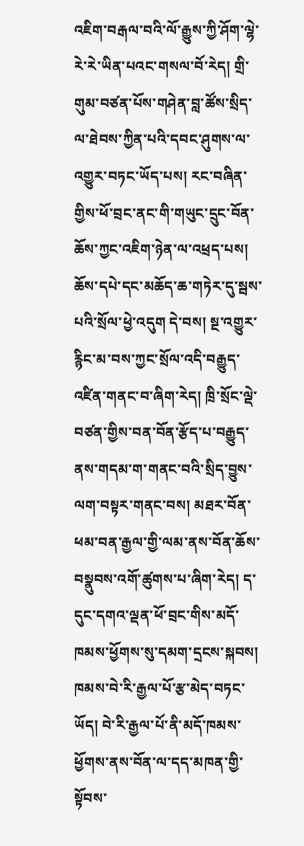འཇིག་བརྒལ་བའི་ལོ་རྒྱུས་ཀྱི་ཤོག་ལྷེ་རེ་རེ་ཡིན་པའང་གསལ་བོ་རེད། གྲི་གུམ་བཙན་པོས་གཤེན་བླ་ཚོས་སྲིད་ལ་ཐེབས་ཀྱིན་པའི་དབང་ཤུགས་ལ་འགྱུར་བཏང་ཡོད་པས། རང་བཞིན་གྱིས་ཕོ་བྲང་ནང་གི་གཡུང་དྲུང་བོན་ཆོས་ཀྱང་འཇིག་ཉེན་ལ་འཕྲད་པས། ཆོས་དཔེ་དང་མཆོད་ཆ་གཏེར་དུ་སྦས་པའི་སྲོལ་ཕྱེ་འདུག དེ་བས། སྔ་འགྱུར་རྙིང་མ་བས་ཀྱང་སྲོལ་འདི་བརྒྱུད་འཛིན་གནང་བ་ཞིག་རེད། ཁྲི་སྲོང་ལྡེ་བཙན་གྱིས་བན་བོན་རྩོད་པ་བརྒྱུད་ནས་གདམ་ག་གནང་བའི་སྲིད་བྱུས་ལག་བསྟར་གནང་བས། མཐར་བོན་ཕམ་བན་རྒྱལ་གྱི་ལམ་ནས་བོན་ཆོས་བསྣུབས་འགོ་ཚུགས་པ་ཞིག་རེད། ད་དུང་དགའ་ལྡན་ཕོ་བྲང་གིས་མདོ་ཁམས་ཕྱོགས་སུ་དམག་དྲངས་སྐབས། ཁམས་བེ་རི་རྒྱལ་པོ་རྩ་མེད་བཏང་ཡོད། བེ་རི་རྒྱལ་པོ་ནི་མདོ་ཁམས་ཕྱོགས་ནས་བོན་ལ་དད་མཁན་གྱི་སྟོབས་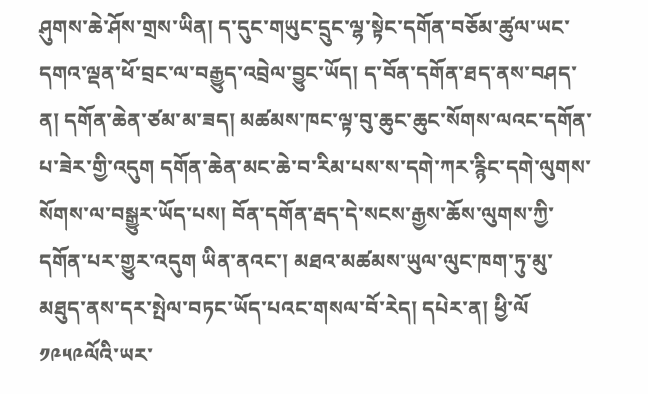ཤུགས་ཆེ་ཤོས་གྲས་ཡིན། ད་དུང་གཡུང་དྲུང་ལྷ་སྟེང་དགོན་བཅོམ་ཚུལ་ཡང་དགའ་ལྡན་ཕོ་བྲང་ལ་བརྒྱུད་འབྲེལ་བྱུང་ཡོད། ད་བོན་དགོན་ཐད་ནས་བཤད་ན། དགོན་ཆེན་ཙམ་མ་ཟད། མཚམས་ཁང་ལྟ་བུ་ཆུང་ཆུང་སོགས་ལའང་དགོན་པ་ཟེར་གྱི་འདུག དགོན་ཆེན་མང་ཆེ་བ་རིམ་པས་ས་དགེ་ཀར་རྙིང་དགེ་ལུགས་སོགས་ལ་བསྒྱུར་ཡོད་པས། བོན་དགོན་རྦད་དེ་སངས་རྒྱས་ཆོས་ལུགས་ཀྱི་དགོན་པར་གྱུར་འདུག ཡིན་ནའང་། མཐའ་མཚམས་ཡུལ་ལུང་ཁག་ཏུ་མུ་མཐུད་ནས་དར་སྤེལ་བཏང་ཡོད་པའང་གསལ་བོ་རེད། དཔེར་ན། ཕྱི་ལོ ༡༩༥༩ལོའི་ཡར་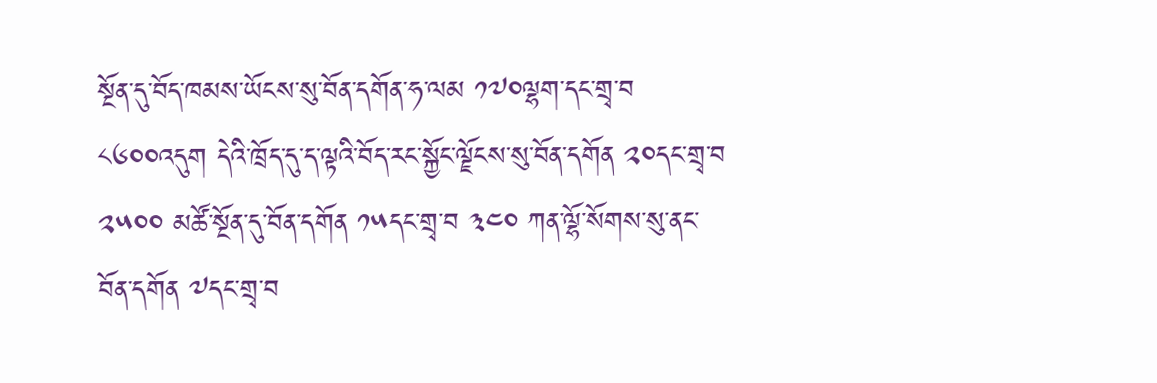སྔོན་དུ་བོད་ཁམས་ཡོངས་སུ་བོན་དགོན་ཧ་ལམ ༡༧༠ལྷག་དང་གྲྭ་བ ༨༦༠༠འདུག དེའི་ཁྲོད་དུ་ད་ལྟའི་བོད་རང་སྐྱོང་ལྗོངས་སུ་བོན་དགོན ༢༠དང་གྲྭ་བ ༢༥༠༠ མཚོ་སྔོན་དུ་བོན་དགོན ༡༥དང་གྲྭ་བ ༣༤༠ ཀན་ལྷོ་སོགས་སུ་ནང་བོན་དགོན ༧དང་གྲྭ་བ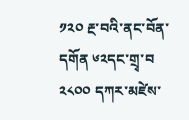༡༢༠ རྔ་བའི་ནང་བོན་དགོན ༦༢དང་གྲྭ་བ ༢༨༠༠ དཀར་མཛེས་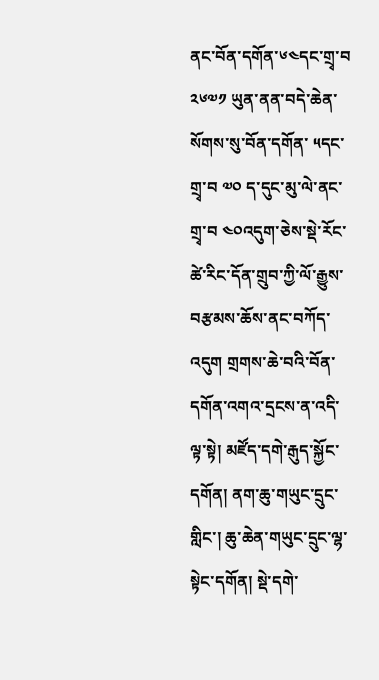ནང་བོན་དགོན་༦༤དང་གྲྭ་བ ༢༦༧༡ ཡུན་ནན་བདེ་ཆེན་སོགས་སུ་བོན་དགོན་ ༥དང་གྲྭ་བ ༧༠ ད་དུང་མུ་ལེ་ནང་གྲྭ་བ ༤༠འདུག་ཅེས་སྡེ་རོང་ཚེ་རིང་དོན་གྲུབ་ཀྱི་ལོ་རྒྱུས་བརྩམས་ཆོས་ནང་བཀོད་འདུག གྲགས་ཆེ་བའི་བོན་དགོན་འགའ་དྲངས་ན་འདི་ལྟ་སྟེ། མཛོད་དགེ་རྒུད་སྐྱོང་དགོན། ནག་ཆུ་གཡུང་དྲུང་གླིང་། ཆུ་ཆེན་གཡུང་དྲུང་ལྷ་སྟེང་དགོན། སྡེ་དགེ་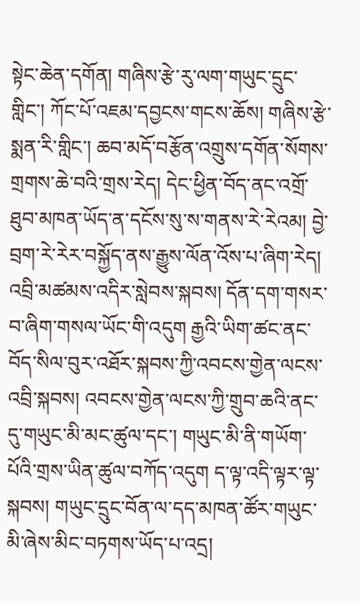སྟེང་ཆེན་དགོན། གཞིས་རྩེ་རུ་ལག་གཡུང་དྲུང་གླིང་། ཀོང་པོ་འཇམ་དབྱངས་གངས་ཆོས། གཞིས་རྩེ་སྨན་རི་གླིང་། ཆབ་མདོ་བརྩོན་འགྲུས་དགོན་སོགས་གྲགས་ཆེ་བའི་གྲས་རེད། དེང་ཕྱིན་བོད་ནང་འགྲོ་ཐུབ་མཁན་ཡོད་ན་དངོས་སུ་ས་གནས་རེ་རེའམ། བྱེ་བྲག་རེ་རེར་བསྐྱོད་ནས་རྒྱུས་ལོན་འོས་པ་ཞིག་རེད། འབྲི་མཚམས་འདིར་སླེབས་སྐབས། དོན་དག་གསར་བ་ཞིག་གསལ་ཡོང་གི་འདུག རྒྱའི་ཡིག་ཚང་ནང་བོད་སིལ་བུར་འཐོར་སྐབས་ཀྱི་འབངས་གྱེན་ལངས་འབྲི་སྐབས། འབངས་གྱེན་ལངས་ཀྱི་གྲུབ་ཆའི་ནང་དུ་གཡུང་མི་མང་ཚུལ་དང་། གཡུང་མི་ནི་གཡོག་པོའི་གྲས་ཡིན་ཚུལ་བཀོད་འདུག ད་ལྟ་འདི་ལྟར་ལྟ་སྐབས། གཡུང་དྲུང་བོན་ལ་དད་མཁན་ཚོར་གཡུང་མི་ཞེས་མིང་བཏགས་ཡོད་པ་འདྲ།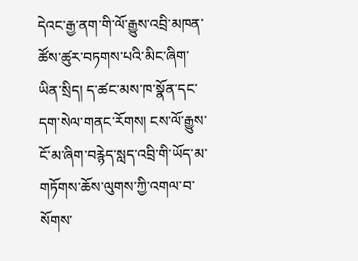དེའང་རྒྱ་ནག་གི་ལོ་རྒྱུས་འབྲི་མཁན་ཚོས་ཚུར་བཏགས་པའི་མིང་ཞིག་ཡིན་སྲིད། ད་ཚང་མས་ཁ་སྣོན་དང་དག་སེལ་གནང་རོགས། ངས་ལོ་རྒྱུས་ངོ་མ་ཞིག་བརྙེད་སླད་འབྲི་གི་ཡོད་མ་གཏོགས་ཆོས་ལུགས་ཀྱི་འགལ་བ་སོགས་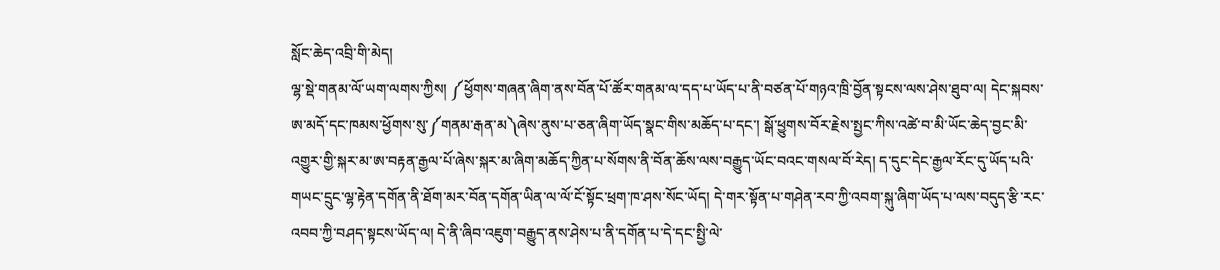སློང་ཆེད་འབྲི་གི་མེད།
ལྷ་སྡེ་གནམ་ལོ་ཡག་ལགས་ཀྱིས། ༼ཕྱོགས་གཞན་ཞིག་ནས་བོན་པོ་ཚོར་གནམ་ལ་དད་པ་ཡོད་པ་ནི་བཙན་པོ་གཉའ་ཁྲི་བྱོན་སྟངས་ལས་ཤེས་ཐུབ་ལ། དེང་སྐབས་ཨ་མདོ་དང་ཁམས་ཕྱོགས་སུ་༼གནམ་རྒན་མ༽ཞེས་ནུས་པ་ཅན་ཞིག་ཡོད་སྣང་གིས་མཆོད་པ་དང་། སྒོ་ཕྱུགས་བོར་རྗེས་སྤྱང་ཀིས་འཚེ་བ་མི་ཡོང་ཆེད་བྱང་མི་འགྱུར་གྱི་སྐར་མ་ཨ་བརྟན་རྒྱལ་པོ་ཞེས་སྐར་མ་ཞིག་མཆོད་ཀྱིན་པ་སོགས་ནི་བོན་ཆོས་ལས་བརྒྱུད་ཡོང་བའང་གསལ་བོ་རེད། ད་དུང་དེང་རྒྱལ་རོང་དུ་ཡོད་པའི་གཡང་དྲུང་ལྷ་རྟེན་དགོན་ནི་ཐོག་མར་བོན་དགོན་ཡིན་ལ་ལོ་ངོ་སྟོང་ཕྲག་ཁ་ཤས་སོང་ཡོད། དེ་གར་སྟོན་པ་གཤེན་རབ་ཀྱི་འབག་སྐུ་ཞིག་ཡོད་པ་ལས་བདུད་རྩི་རང་འབབ་ཀྱི་བཤད་སྟངས་ཡོད་ལ། དེ་ནི་ཞིབ་འཇུག་བརྒྱུད་ནས་ཤེས་པ་ནི་དགོན་པ་དེ་དང་སྤྱི་ལེ་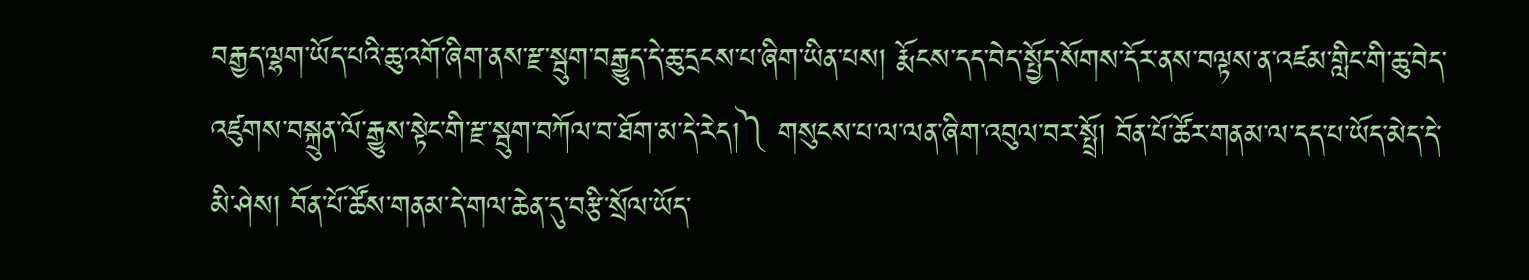བརྒྱད་ལྷག་ཡོད་པའི་ཆུ་འགོ་ཞིག་ནས་རྫ་སྦུག་བརྒྱུད་དེ་ཆུ་དྲངས་པ་ཞིག་ཡིན་པས། རྨོངས་དད་བེད་སྤྱོད་སོགས་དོར་ནས་བལྟས་ན་འཛམ་གླིང་གི་ཆུ་བེད་འཛུགས་བསྐྲུན་ལོ་རྒྱུས་སྟེང་གི་རྫ་སྦུག་བཀོལ་བ་ཐོག་མ་དེ་རེད།༽ གསུངས་པ་ལ་ལན་ཞིག་འབུལ་བར་སྤྲོ། བོན་པོ་ཚོར་གནམ་ལ་དད་པ་ཡོད་མེད་དེ་མི་ཤེས། བོན་པོ་ཚོས་གནམ་དེ་གལ་ཆེན་དུ་བརྩི་སྲོལ་ཡོད་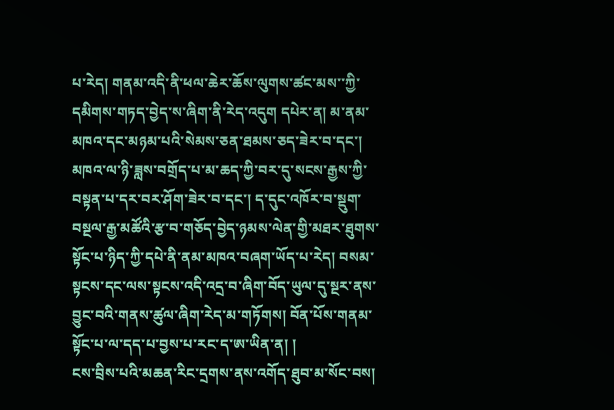པ་རེད། གནམ་འདི་ནི་ཕལ་ཆེར་ཆོས་ལུགས་ཚང་མས་་ཀྱི་དམིགས་གཏད་བྱེད་ས་ཞིག་ནི་རེད་འདུག དཔེར་ན། མ་ནམ་མཁའ་དང་མཉམ་པའི་སེམས་ཅན་ཐམས་ཅད་ཟེར་བ་དང་། མཁའ་ལ་ཉི་ཟླས་བགྲོད་པ་མ་ཆད་ཀྱི་བར་དུ་སངས་རྒྱས་ཀྱི་བསྟན་པ་དར་བར་ཤོག་ཟེར་བ་དང་། ད་དུང་འཁོར་བ་སྡུག་བསྔལ་རྒྱ་མཚོའི་རྩ་བ་གཅོད་བྱེད་ཉམས་ལེན་གྱི་མཐར་ཐུགས་སྟོང་པ་ཉིད་ཀྱི་དཔེ་ནི་ནམ་མཁའ་བཞག་ཡོད་པ་རེད། བསམ་སྟངས་དང་ལས་སྟངས་འདི་འདྲ་བ་ཞིག་བོད་ཡུལ་དུ་སྔར་ནས་བྱུང་བའི་གནས་ཚུལ་ཞིག་རེད་མ་གཏོགས། བོན་པོས་གནམ་སྟོང་པ་ལ་དད་པ་བྱས་པ་རང་ད་ཨ་ཡིན་ན། །
ངས་བྲིས་པའི་མཆན་རིང་དྲགས་ནས་འགོད་ཐུབ་མ་སོང་བས།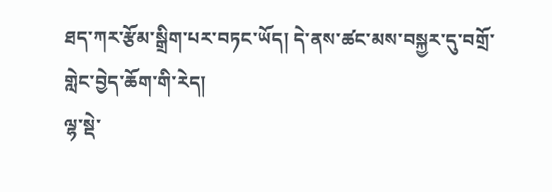ཐད་ཀར་རྩོམ་སྒྲིག་པར་བཏང་ཡོད། དེ་ནས་ཚང་མས་བསྐྱར་དུ་བགྲོ་གླེང་བྱེད་ཆོག་གི་རེད།
ལྷ་སྡེ་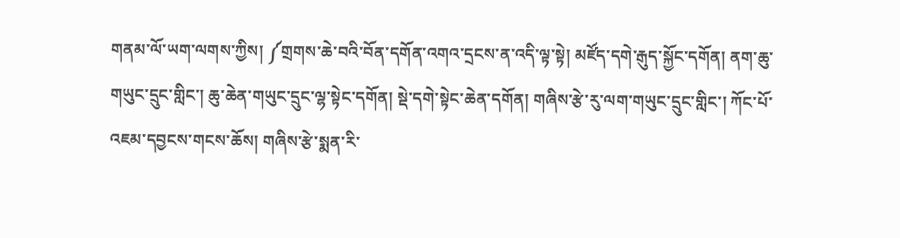གནམ་ལོ་ཡག་ལགས་ཀྱིས། ༼གྲགས་ཆེ་བའི་བོན་དགོན་འགའ་དྲངས་ན་འདི་ལྟ་སྟེ། མཛོད་དགེ་རྒུད་སྐྱོང་དགོན། ནག་ཆུ་གཡུང་དྲུང་གླིང་། ཆུ་ཆེན་གཡུང་དྲུང་ལྷ་སྟེང་དགོན། སྡེ་དགེ་སྟེང་ཆེན་དགོན། གཞིས་རྩེ་རུ་ལག་གཡུང་དྲུང་གླིང་། ཀོང་པོ་འཇམ་དབྱངས་གངས་ཆོས། གཞིས་རྩེ་སྨན་རི་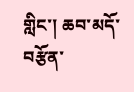གླིང་། ཆབ་མདོ་བརྩོན་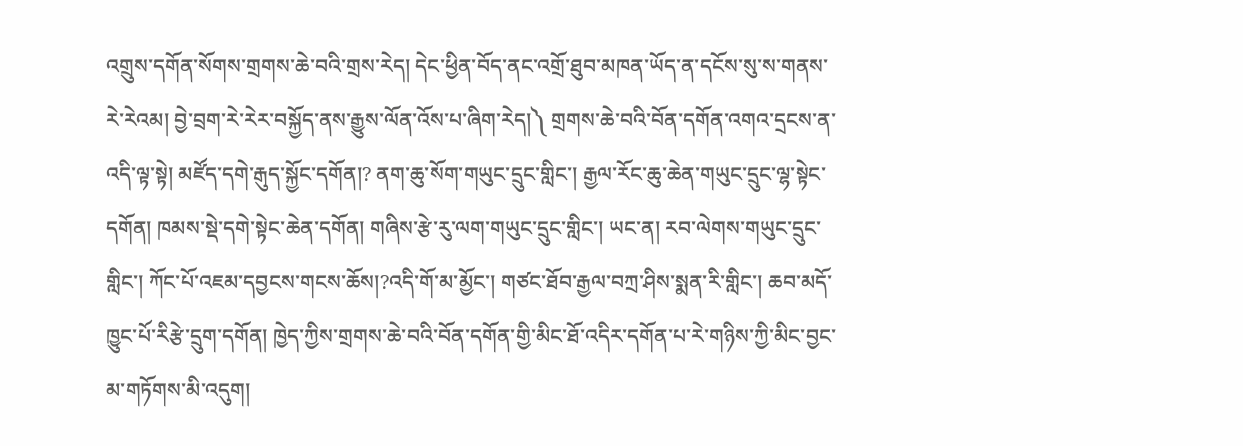འགྲུས་དགོན་སོགས་གྲགས་ཆེ་བའི་གྲས་རེད། དེང་ཕྱིན་བོད་ནང་འགྲོ་ཐུབ་མཁན་ཡོད་ན་དངོས་སུ་ས་གནས་རེ་རེའམ། བྱེ་བྲག་རེ་རེར་བསྐྱོད་ནས་རྒྱུས་ལོན་འོས་པ་ཞིག་རེད།༽ གྲགས་ཆེ་བའི་བོན་དགོན་འགའ་དྲངས་ན་འདི་ལྟ་སྟེ། མཛོད་དགེ་རྒུད་སྐྱོང་དགོན།? ནག་ཆུ་སོག་གཡུང་དྲུང་གླིང་། རྒྱལ་རོང་ཆུ་ཆེན་གཡུང་དྲུང་ལྷ་སྟེང་དགོན། ཁམས་སྡེ་དགེ་སྟེང་ཆེན་དགོན། གཞིས་རྩེ་རུ་ལག་གཡུང་དྲུང་གླིང་། ཡང་ན། རབ་ལེགས་གཡུང་དྲུང་གླིང་། ཀོང་པོ་འཇམ་དབྱངས་གངས་ཆོས།?འདི་གོ་མ་མྱོང་། གཙང་ཐོབ་རྒྱལ་བཀྲ་ཤིས་སྨན་རི་གླིང་། ཆབ་མདོ་ཁྱུང་པོ་རིརྩེ་དྲུག་དགོན། ཁྱེད་ཀྱིས་གྲགས་ཆེ་བའི་བོན་དགོན་གྱི་མིང་ཐོ་འདིར་དགོན་པ་རེ་གཉིས་ཀྱི་མིང་བྱང་མ་གཏོགས་མི་འདུག།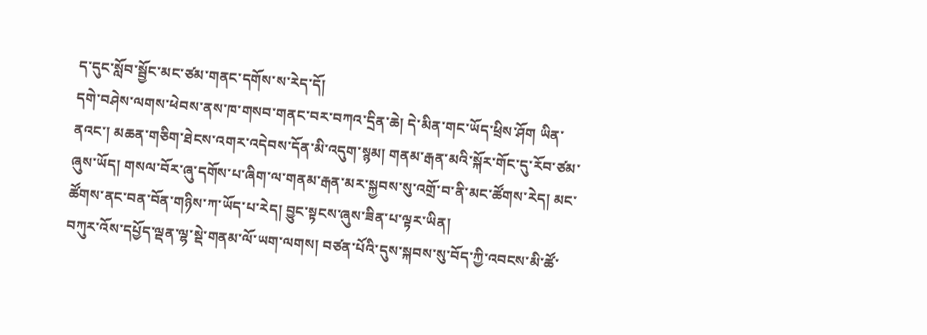ད་དུང་སློབ་སྦྱོང་མང་ཙམ་གནང་དགོས་ས་རེད་དོ།
དགེ་བཤེས་ལགས་ཕེབས་ནས་ཁ་གསབ་གནང་བར་བཀའ་དྲིན་ཆེ། དེ་མིན་གང་ཡོད་ཕྲིས་ཤོག ཡིན་ནའང་། མཆན་གཅིག་ཐེངས་འགར་འདེབས་དོན་མི་འདུག་སྙམ། གནམ་རྒན་མའི་སྐོར་གོང་དུ་རོབ་ཙམ་ཞུས་ཡོད། གསལ་བོར་ཞུ་དགོས་པ་ཞིག་ལ་གནམ་རྒན་མར་སྐྱབས་སུ་འགྲོ་བ་ནི་མང་ཚོགས་རེད། མང་ཚོགས་ནང་བན་བོན་གཉིས་ཀ་ཡོད་པ་རེད། བྱུང་སྟངས་ཞུས་ཟིན་པ་ལྟར་ཡིན།
བཀུར་འོས་དཔྱོད་ལྡན་ལྷ་སྡེ་གནམ་ལོ་ཡག་ལགས། བཙན་པོའི་དུས་སྐབས་སུ་བོད་ཀྱི་འབངས་མི་ཚོ་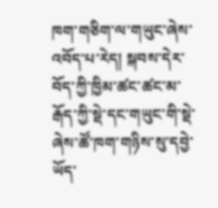ཁག་གཅིག་ལ་གཡུང་ཞེས་འབོད་པ་རེད། སྐབས་དེར་བོད་ཀྱི་ཁྱིམ་ཚང་ཚང་མ་རྒོད་ཀྱི་སྡེ་དང་གཡུང་གི་སྡེ་ཞེས་ཚོ་ཁག་གཉིས་སུ་དབྱེ་ཡོད་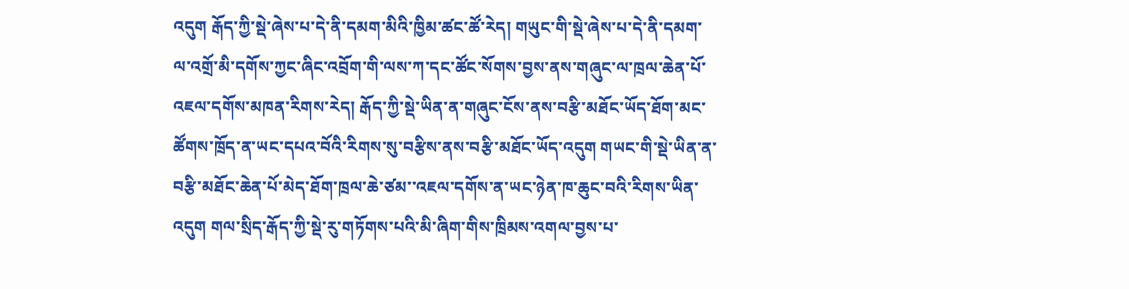འདུག རྒོད་ཀྱི་སྡེ་ཞེས་པ་དེ་ནི་དམག་མིའི་ཁྱིམ་ཚང་ཚོ་རེད། གཡུང་གི་སྡེ་ཞེས་པ་དེ་ནི་དམག་ལ་འགྲོ་མི་དགོས་ཀྱང་ཞིང་འབྲོག་གི་ལས་ཀ་དང་ཚོང་སོགས་བྱས་ནས་གཞུང་ལ་ཁྲལ་ཆེན་པོ་འཇལ་དགོས་མཁན་རིགས་རེད། རྒོད་ཀྱི་སྡེ་ཡིན་ན་གཞུང་ངོས་ནས་བརྩི་མཐོང་ཡོད་ཐོག་མང་ཚོགས་ཁྲོད་ན་ཡང་དཔའ་བོའི་རིགས་སུ་བརྩིས་ནས་བརྩི་མཐོང་ཡོད་འདུག གཡང་གི་སྡེ་ཡིན་ན་བརྩི་མཐོང་ཆེན་པོ་མེད་ཐོག་ཁྲལ་ཆེ་ཙམ་་འཇལ་དགོས་ན་ཡང་ཉེན་ཁ་ཆུང་བའི་རིགས་ཡིན་འདུག གལ་སྲིད་རྒོད་ཀྱི་སྡེ་རུ་གཏོགས་པའི་མི་ཞིག་གིས་ཁྲིམས་འགལ་བྱས་པ་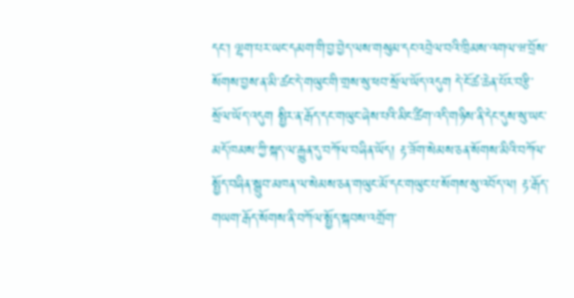དང་། ལྷག་པར་ཡང་དམག་གི་བྱ་བྱེད་ལས་གསུམ་དང་འབྲེལ་བའི་ཁྲིམས་འགལ་ཝ་བྲོས་སོགས་བྱས་ན་མི་ཚང་དེ་གཡུང་གི་གྲས་སུ་ཕབ་སྲོལ་ཡོད་འདུག དེ་ངོ་ཚ་ཆེན་པོར་བརྩི་སྲོལ་ཡོད་འདུག སྤྱིར་ན་རྒོད་དང་གཡུང་ཞེས་པའི་མིང་ཚིག་འདི་གཉིས་ནི་དེང་དུས་སུ་ཡང་མདོ་ཁམས་ཀྱི་སྐད་ལ་རྒྱུན་དུ་བཀོལ་བཞིན་ཡོད། རྟ་ཟོག་སེམས་ཅན་སོགས་མིའི་བཀོལ་སྤྱོད་བཞིན་སྒྲུབ་མཁན་ལ་སེམས་ཅན་གཡུང་མོ་དང་གཡུང་པ་སོགས་སུ་འབོད་ལ། རྟ་རྒོད་གཡག་རྒོད་སོགས་ནི་བཀོལ་སྤྱོད་སྐབས་འགྲོག་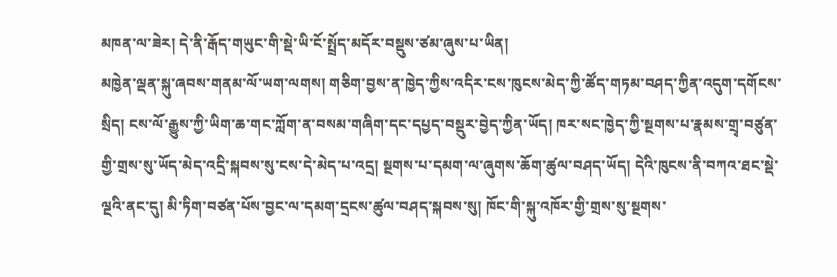མཁན་ལ་ཟེར། དེ་ནི་རྒོད་གཡུང་གི་སྡེ་ཡི་ངོ་སྤྲོད་མདོར་བསྡུས་ཙམ་ཞུས་པ་ཡིན།
མཁྱེན་ལྡན་སྐུ་ཞབས་གནམ་ལོ་ཡག་ལགས། གཅིག་བྱས་ན་ཁྱེད་ཀྱིས་འདིར་ངས་ཁུངས་མེད་ཀྱི་ཚོད་གཏམ་བཤད་ཀྱིན་འདུག་དགོངས་སྲིད། ངས་ལོ་རྒྱུས་ཀྱི་ཡིག་ཆ་གང་ཀློག་ན་བསམ་གཞིག་དང་དཔྱད་བསྡུར་བྱེད་ཀྱིན་ཡོད། ཁར་སང་ཁྱེད་ཀྱི་སྔགས་པ་རྣམས་གྲྭ་བཙུན་གྱི་གྲས་སུ་ཡོད་མེད་འདྲི་སྐབས་སུ་ངས་དེ་མེད་པ་འདྲ། སྔགས་པ་དམག་ལ་ཞུགས་ཆོག་ཚུལ་བཤད་ཡོད། དེའི་ཁུངས་ནི་བཀའ་ཐང་སྡེ་ལྔའི་ནང་དུ། མི་ཏིག་བཙན་པོས་བྱང་ལ་དམག་དྲངས་ཚུལ་བཤད་སྐབས་སུ། ཁོང་གི་སྐུ་འཁོར་གྱི་གྲས་སུ་སྔགས་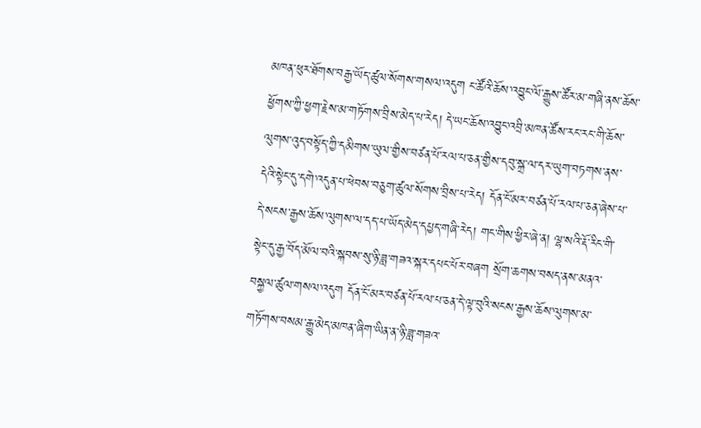མཁན་ཕུར་ཐོགས་བརྒྱ་ཡོད་ཚུལ་སོགས་གསལ་འདུག ང་ཚོའི་ཆོས་འབྱུང་ལོ་རྒྱུས་ཚོར་མ་གཞི་ནས་ཆོས་ཕྱོགས་ཀྱི་ཕྱག་རྗེས་མ་གཏོགས་བྲིས་མེད་པ་རེད། དེ་ཡང་ཆོས་འབྱུང་འབྲི་མཁན་ཚོས་རང་རང་གི་ཆོས་ལུགས་འུད་བསྟོད་ཀྱི་དམིགས་ཡུལ་གྱིས་བཙན་པོ་རལ་པ་ཅན་གྱིས་དབུ་སྐྲ་ལ་དར་ཡུག་བཏགས་ནས་དེའི་སྟེང་དུ་དགེ་འདུན་པ་ཕེབས་བཅུག་ཚུལ་སོགས་བྲིས་པ་རེད། དོན་ངོ་མར་བཙན་པོ་རལ་པ་ཅན་ཞེས་པ་དེ་སངས་རྒྱས་ཆོས་ལུགས་ལ་དད་པ་ཡོད་མེད་དཔྱད་གཞི་རེད། གང་གིས་ཕྱིར་ཞེ་ན། ལྷ་སའི་རྡོ་རིང་གི་སྟེང་དུ་རྒྱ་བོད་མོལ་བའི་སྐབས་སུ་ཉི་ཟླ་གཟའ་སྐར་དཔང་པོར་བཞག སྲོག་ཆགས་བསད་ནས་མནའ་བསྐྱལ་ཚུལ་གསལ་འདུག དོན་ངོ་མར་བཙན་པོ་རལ་པ་ཅན་དེ་ལྟ་བུའི་སངས་རྒྱས་ཆོས་ལུགས་མ་གཏོགས་བསམ་རྒྱུ་མེད་མཁན་ཞིག་ཡིན་ན་ཉི་ཟླ་གཟའ་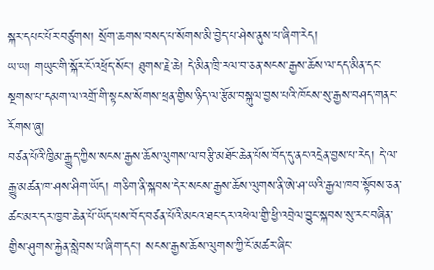སྐར་དཔང་པོར་བཙུགས། སྲོག་ཆགས་བསད་པ་སོགས་མི་བྱེད་པ་ཤེས་ནུས་པ་ཞིག་རེད།
ཡ་ཡ། གཡུང་གི་སྐོར་ངོ་འཕྲོད་སོང་། ཐུགས་རྗེ་ཆེ། དེ་མིན་ཁྲི་རལ་བ་ཅན་སངས་རྒྱས་ཆོས་ལ་དད་མིན་དང་སྔགས་པ་དམག་ལ་འགྲོ་གི་སྟངས་སོགས་ཕྲན་གྱིས་ཉིད་ལ་རྩོམ་བསྐུལ་བྱས་པའི་ཁོངས་སུ་རྒྱས་བཤད་གནང་རོགས་ཞུ།
བཙན་པོའི་ཁྱིམ་རྒྱུད་ཀྱིས་སངས་རྒྱས་ཆོས་ལུགས་ལ་བརྩི་མཐོང་ཆེན་པོས་བོད་དུ་ནང་འདྲེན་བྱས་པ་རེད། དེ་ལ་རྒྱུ་མཚན་ཁ་ཤས་ཤིག་ཡོད། གཅིག་ནི་སྐབས་དེར་སངས་རྒྱས་ཆོས་ལུགས་ནི་ཨེ་ཤ་ཡའི་རྒྱལ་ཁབ་སྟོབས་ཅན་ཚང་མར་དར་ཁྱབ་ཆེན་པོ་ཡོད་པས་བོད་བཙན་པོའི་མངའ་ཐང་དར་འཕེལ་གྱི་ཕྱི་འབྲེལ་བྱུང་སྐབས་སུ་རང་བཞིན་གྱིས་ཤུགས་རྐྱེན་སླེབས་པ་ཞིག་དང་། སངས་རྒྱས་ཆོས་ལུགས་ཀྱི་ངོ་མཚར་ཞིང་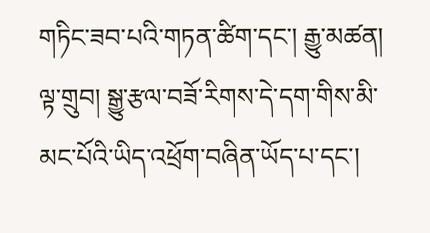གཏིང་ཟབ་པའི་གཏན་ཚིག་དང་། རྒྱུ་མཚན། ལྟ་གྲུབ། སྒྱུ་རྩལ་བཟོ་རིགས་དེ་དག་གིས་མི་མང་པོའི་ཡིད་འཕྲོག་བཞིན་ཡོད་པ་དང་།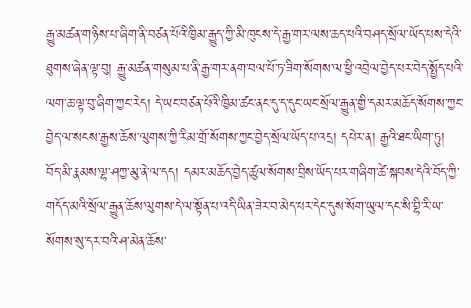རྒྱུ་མཚན་གཉིས་པ་ཞིག་ནི་བཙན་པོའི་ཁྱིམ་རྒྱུད་ཀྱི་མི་ཁུངས་དེ་རྒྱ་གར་ལས་ཆད་པའི་བཤད་སྲོལ་ཡོད་པས་དེའི་ཐུགས་ཞེན་ལྟ་བུ། རྒྱུ་མཚན་གསུམ་པ་ནི་རྒྱ་གར་ནག་བལ་པོ་ཏ་ཟིག་སོགས་ལ་ཕྱི་འབྲེལ་བྱེད་པར་བེད་སྤྱོད་པའི་ལག་ཆ་ལྟ་བུ་ཞིག་ཀྱང་རེད། དེ་ཡང་བཙན་པོའི་ཁྱིམ་ཚང་ནང་དུ་ད་དུང་ཡང་སྲོལ་རྒྱུན་གྱི་དམར་མཆོད་སོགས་ཀྱང་བྱེད་ལ་སངས་རྒྱས་ཆོས་ལུགས་ཀྱི་རིམ་གྲོ་སོགས་ཀྱང་བྱེད་སྲོལ་ཡོད་པ་འདྲ། དཔེར་ན། རྒྱའི་ཐང་ཡིག་ཏུ། བོད་མི་རྣམས་ལྷ་ཤཀྱ་མུ་ནེ་ལ་དད། དམར་མཆོད་བྱེད་ཚུལ་སོགས་བྲིས་ཡོད་པར་གཞིག་ཚེ་སྐབས་དེའི་བོད་ཀྱི་གདོད་མའི་སྲོལ་རྒྱུན་ཆོས་ལུགས་དེ་ལ་སྟོན་པ་འདི་ཡིན་ཟེར་བ་མེད་པར་དེང་དུས་སོག་ཡུལ་དང་སི་བྷི་རི་ཡ་སོགས་སུ་དར་བའི་ཤ་མེན་ཆོས་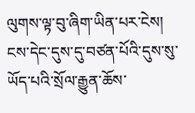ལུགས་ལྟ་བུ་ཞིག་ཡིན་པར་ངེས། ངས་དེང་དུས་དུ་བཙན་པོའི་དུས་སུ་ཡོད་པའི་སྲོལ་རྒྱུན་ཆོས་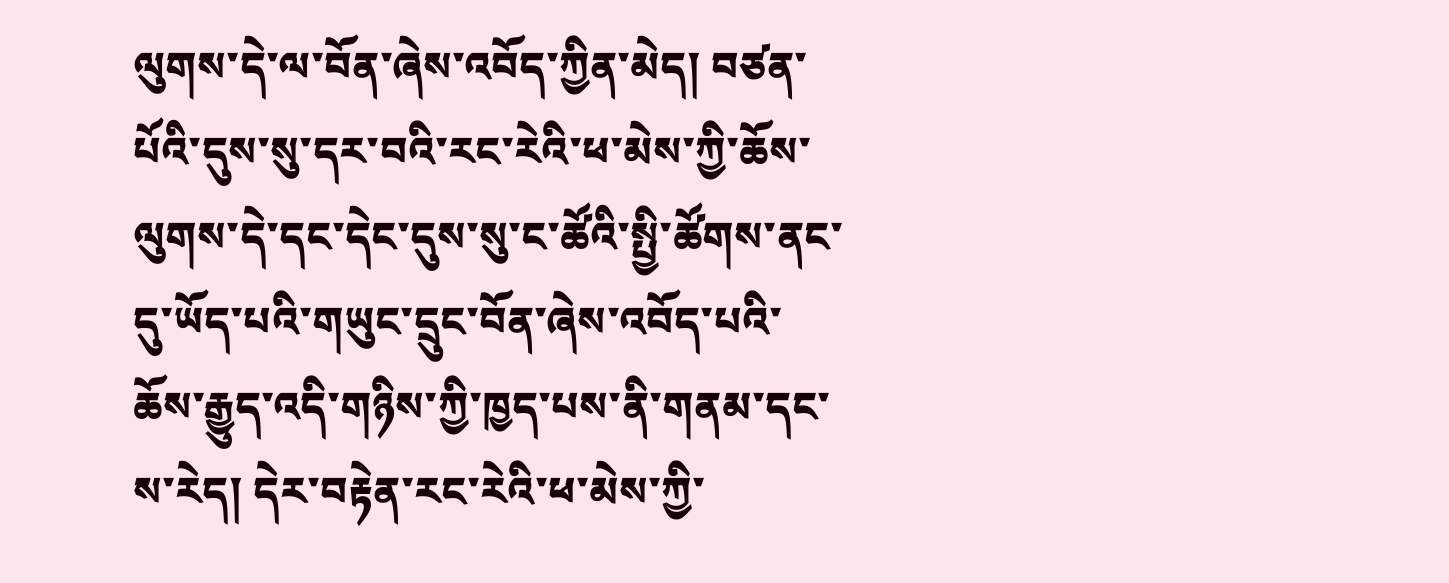ལུགས་དེ་ལ་བོན་ཞེས་འབོད་ཀྱིན་མེད། བཙན་པོའི་དུས་སུ་དར་བའི་རང་རེའི་ཕ་མེས་ཀྱི་ཆོས་ལུགས་དེ་དང་དེང་དུས་སུ་ང་ཚོའི་སྤྱི་ཚོགས་ནང་དུ་ཡོད་པའི་གཡུང་དྲུང་བོན་ཞེས་འབོད་པའི་ཆོས་རྒྱུད་འདི་གཉིས་ཀྱི་ཁྱད་པས་ནི་གནམ་དང་ས་རེད། དེར་བརྟེན་རང་རེའི་ཕ་མེས་ཀྱི་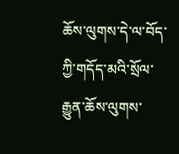ཆོས་ལུགས་དེ་ལ་བོད་ཀྱི་གདོད་མའི་སྲོལ་རྒྱུན་ཆོས་ལུགས་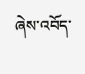ཞེས་འབོད་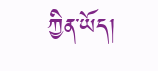ཀྱིན་ཡོད།